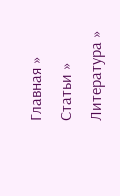Главная » Статьи » Литература »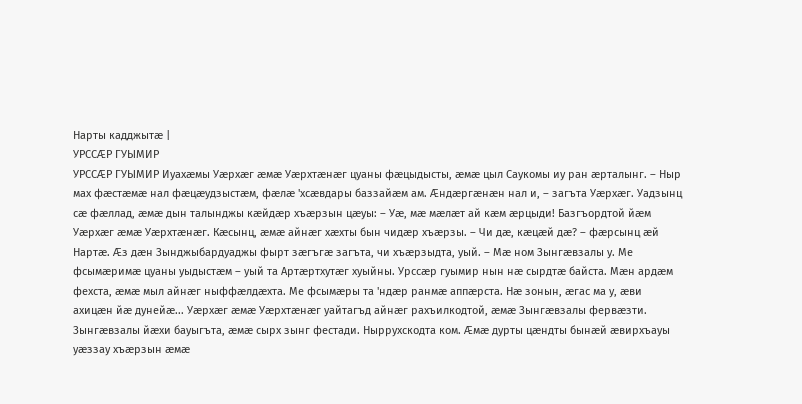Нарты кадджытæ |
УРССÆР ГУЫМИР
УРССÆР ГУЫМИР Иуахæмы Уæрхæг æмæ Уæрхтæнæг цуаны фæцыдысты, æмæ цыл Саукомы иу ран æрталынг. – Ныр мах фæстæмæ нал фæцæудзыстæм, фæлæ 'хсæвдары баззайæм ам. Æндæргæнæн нал и, – загъта Уæрхæг. Уадзынц сæ фæллад, æмæ дын талынджы кæйдæр хъæрзын цæуы: – Уæ, мæ мæлæт ай кæм æрцыди! Базгъордтой йæм Уæрхæг æмæ Уæрхтæнæг. Кæсынц, æмæ айнæг хæхты бын чидæр хъæрзы. – Чи дæ, кæцæй дæ? – фæрсынц æй Нартæ. Æз дæн Зынджыбардуаджы фырт зæгъгæ загъта, чи хъæрзыдта, уый. – Мæ ном Зынгæвзалы у. Ме фсымæримæ цуаны уыдыстæм – уый та Артæртхутæг хуыйны. Урссæр гуымир нын нæ сырдтæ байста. Мæн ардæм фехста, æмæ мыл айнæг ныффæлдæхта. Ме фсымæры та 'ндæр ранмæ аппæрста. Нæ зонын, æгас ма у, æви ахицæн йæ дунейæ... Уæрхæг æмæ Уæрхтæнæг уайтагъд айнæг рахъилкодтой, æмæ Зынгæвзалы фервæзти. Зынгæвзалы йæхи бауыгъта, æмæ сырх зынг фестади. Ныррухскодта ком. Æмæ дурты цæндты бынæй æвирхъауы уæззау хъæрзын æмæ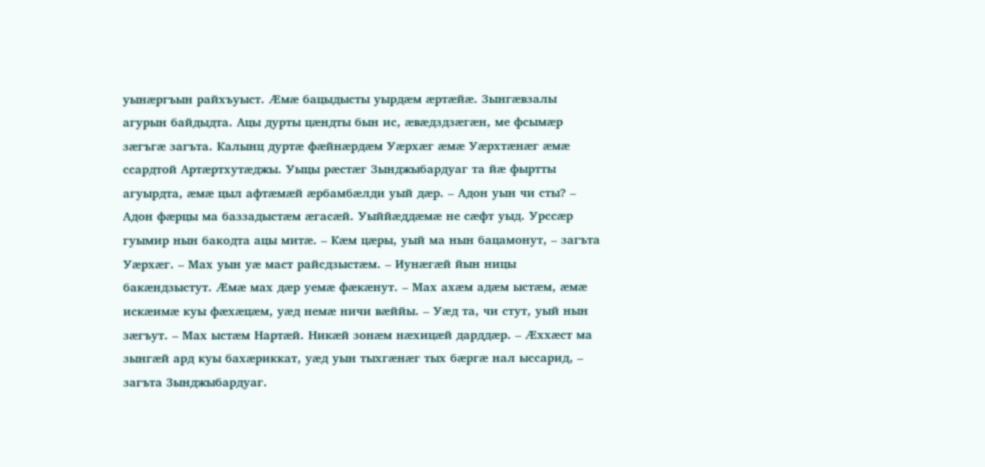уынæргъын райхъуыст. Æмæ бацыдысты уырдæм æртæйæ. Зынгæвзалы агурын байдыдта. Ацы дурты цæндты бын ис, æвæдздзæгæн, ме фсымæр зæгъгæ загъта. Калынц дуртæ фæйнæрдæм Уæрхæг æмæ Уæрхтæнæг æмæ ссардтой Артæртхутæджы. Уыцы рæстæг Зынджыбардуаг та йæ фыртты агуырдта, æмæ цыл афтæмæй æрбамбæлди уый дæр. – Адон уын чи сты? – Адон фæрцы ма баззадыстæм æгасæй. Уыййæддæмæ не сæфт уыд. Урссæр гуымир нын бакодта ацы митæ. – Кæм цæры, уый ма нын бацамонут, – загъта Уæрхæг. – Мах уын уæ маст райсдзыстæм. – Иунæгæй йын ницы бакæндзыстут. Æмæ мах дæр уемæ фæкæнут. – Мах ахæм адæм ыстæм, æмæ искæимæ куы фæхæцæм, уæд немæ ничи вæййы. – Уæд та, чи стут, уый нын зæгъут. – Мах ыстæм Нартæй. Никæй зонæм нæхицæй дарддæр. – Æххæст ма зынгæй ард куы бахæриккат, уæд уын тыхгæнæг тых бæргæ нал ыссарид, – загъта Зынджыбардуаг.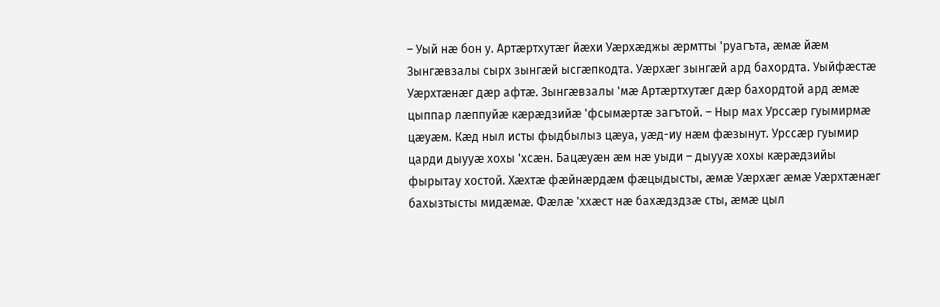– Уый нæ бон у. Артæртхутæг йæхи Уæрхæджы æрмтты 'руагъта, æмæ йæм Зынгæвзалы сырх зынгæй ысгæпкодта. Уæрхæг зынгæй ард бахордта. Уыйфæстæ Уæрхтæнæг дæр афтæ. Зынгæвзалы 'мæ Артæртхутæг дæр бахордтой ард æмæ цыппар лæппуйæ кæрæдзийæ 'фсымæртæ загътой. – Ныр мах Урссæр гуымирмæ цæуæм. Кæд ныл исты фыдбылыз цæуа, уæд-иу нæм фæзынут. Урссæр гуымир царди дыууæ хохы 'хсæн. Бацæуæн æм нæ уыди – дыууæ хохы кæрæдзийы фырытау хостой. Хæхтæ фæйнæрдæм фæцыдысты, æмæ Уæрхæг æмæ Уæрхтæнæг бахызтысты мидæмæ. Фæлæ 'ххæст нæ бахæдздзæ сты, æмæ цыл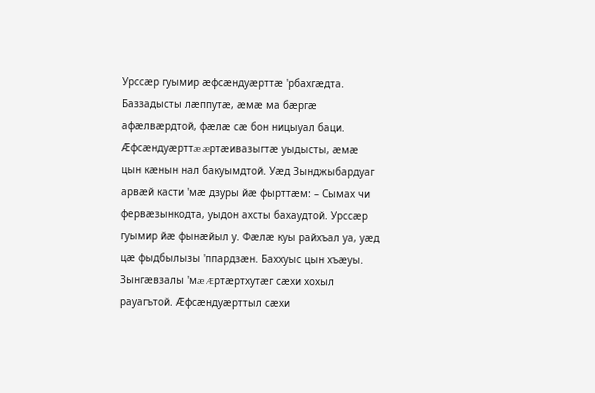Урссæр гуымир æфсæндуæрттæ 'рбахгæдта. Баззадысты лæппутæ, æмæ ма бæргæ афæлвæрдтой, фæлæ сæ бон ницыуал баци. Æфсæндуæрттæ æртæивазыгтæ уыдысты, æмæ цын кæнын нал бакуымдтой. Уæд Зынджыбардуаг арвæй касти 'мæ дзуры йæ фырттæм: – Сымах чи фервæзынкодта, уыдон ахсты бахаудтой. Урссæр гуымир йæ фынæйыл у. Фæлæ куы райхъал уа, уæд цæ фыдбылызы 'ппардзæн. Баххуыс цын хъæуы. Зынгæвзалы 'мæ Æртæртхутæг сæхи хохыл рауагътой. Æфсæндуæрттыл сæхи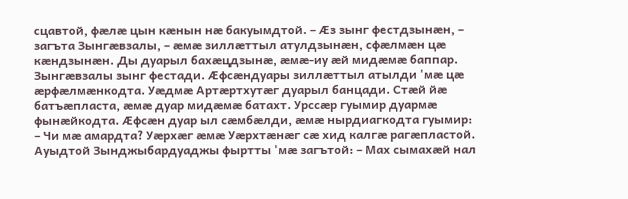сцавтой, фæлæ цын кæнын нæ бакуымдтой. – Æз зынг фестдзынæн, – загъта Зынгæвзалы, – æмæ зиллæттыл атулдзынæн, сфæлмæн цæ кæндзынæн. Ды дуарыл бахæцдзынæ, æмæ-иу æй мидæмæ баппар. Зынгæвзалы зынг фестади. Æфсæндуары зиллæттыл атылди 'мæ цæ æрфæлмæнкодта. Уæдмæ Артæртхутæг дуарыл банцади. Стæй йæ батъæпласта, æмæ дуар мидæмæ батахт. Урссæр гуымир дуармæ фынæйкодта. Æфсæн дуар ыл сæмбæлди, æмæ нырдиагкодта гуымир: – Чи мæ амардта? Уæрхæг æмæ Уæрхтæнæг сæ хид калгæ рагæпластой. Ауыдтой Зынджыбардуаджы фыртты 'мæ загътой: – Мах сымахæй нал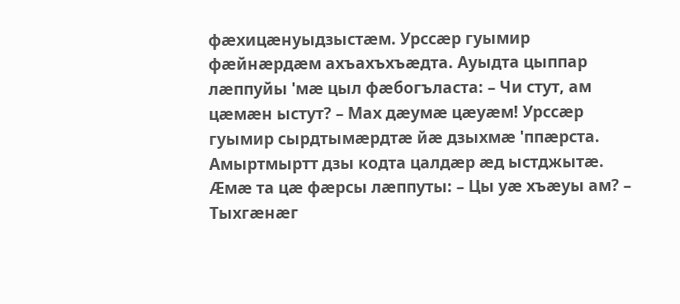фæхицæнуыдзыстæм. Урссæр гуымир фæйнæрдæм ахъахъхъæдта. Ауыдта цыппар лæппуйы 'мæ цыл фæбогъласта: – Чи стут, ам цæмæн ыстут? – Мах дæумæ цæуæм! Урссæр гуымир сырдтымæрдтæ йæ дзыхмæ 'ппæрста. Амыртмыртт дзы кодта цалдæр æд ыстджытæ. Æмæ та цæ фæрсы лæппуты: – Цы уæ хъæуы ам? – Тыхгæнæг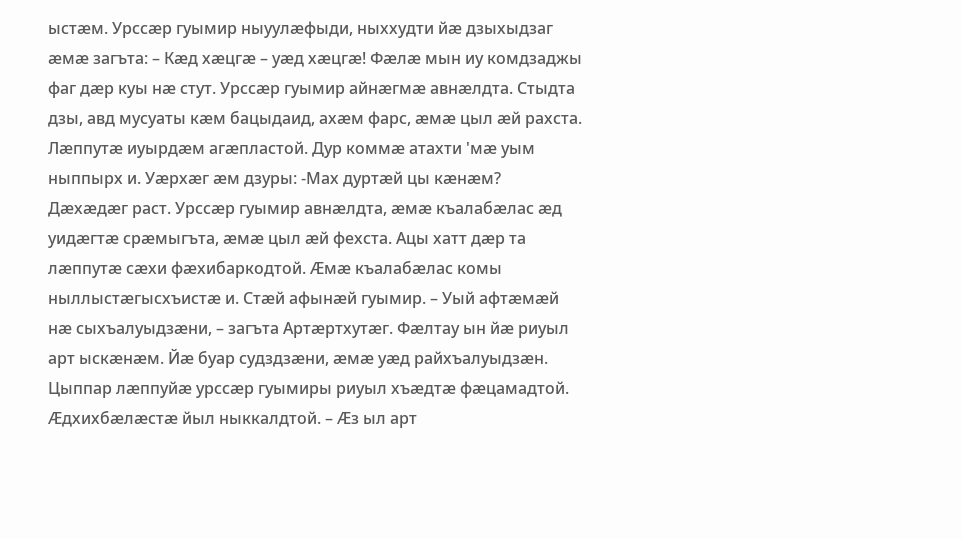ыстæм. Урссæр гуымир ныуулæфыди, ныххудти йæ дзыхыдзаг æмæ загъта: – Кæд хæцгæ – уæд хæцгæ! Фæлæ мын иу комдзаджы фаг дæр куы нæ стут. Урссæр гуымир айнæгмæ авнæлдта. Стыдта дзы, авд мусуаты кæм бацыдаид, ахæм фарс, æмæ цыл æй рахста. Лæппутæ иуырдæм агæпластой. Дур коммæ атахти 'мæ уым ныппырх и. Уæрхæг æм дзуры: -Мах дуртæй цы кæнæм? Дæхæдæг раст. Урссæр гуымир авнæлдта, æмæ къалабæлас æд уидæгтæ срæмыгъта, æмæ цыл æй фехста. Ацы хатт дæр та лæппутæ сæхи фæхибаркодтой. Æмæ къалабæлас комы ныллыстæгысхъистæ и. Стæй афынæй гуымир. – Уый афтæмæй нæ сыхъалуыдзæни, – загъта Артæртхутæг. Фæлтау ын йæ риуыл арт ыскæнæм. Йæ буар судздзæни, æмæ уæд райхъалуыдзæн. Цыппар лæппуйæ урссæр гуымиры риуыл хъæдтæ фæцамадтой. Æдхихбæлæстæ йыл ныккалдтой. – Æз ыл арт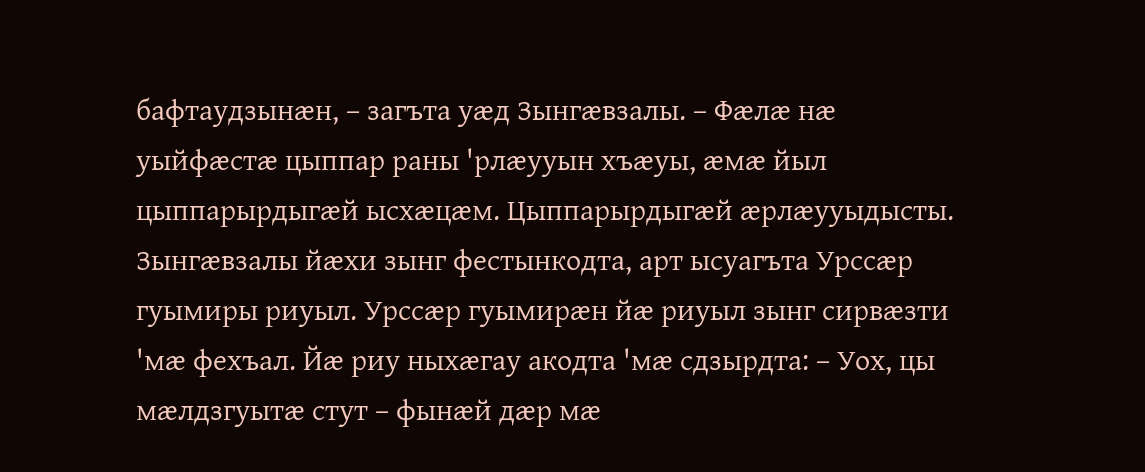бафтаудзынæн, – загъта уæд Зынгæвзалы. – Фæлæ нæ уыйфæстæ цыппар раны 'рлæууын хъæуы, æмæ йыл цыппарырдыгæй ысхæцæм. Цыппарырдыгæй æрлæууыдысты. Зынгæвзалы йæхи зынг фестынкодта, арт ысуагъта Урссæр гуымиры риуыл. Урссæр гуымирæн йæ риуыл зынг сирвæзти 'мæ фехъал. Йæ риу ныхæгау акодта 'мæ сдзырдта: – Уох, цы мæлдзгуытæ стут – фынæй дæр мæ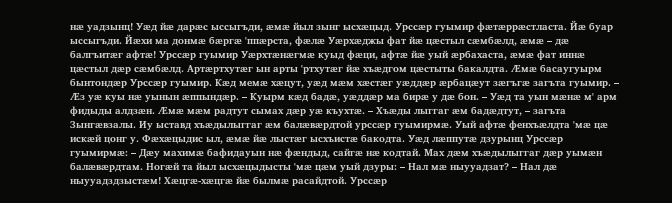нæ уадзынц! Уæд йæ дарæс ыссыгъди, æмæ йыл зынг ысхæцыд. Урссæр гуымир фæтæррæстласта. Йæ буар ыссыгъди. Йæхи ма донмæ бæргæ 'ппæрста, фæлæ Уæрхæджы фат йæ цæстыл сæмбæлд, æмæ – дæ балгъитæг афтæ! Урссæр гуымир Уæрхтæнæгмæ куыд фæци, афтæ йæ уый æрбахаста, æмæ фат иннæ цæстыл дæр сæмбæлд. Артæртхутæг ын арты 'ртхутæг йæ хъæдгом цæстыты бакалдта. Æмæ басаугуырм бынтондæр Урссæр гуымир. Кæд мемæ хæцут, уæд мæм хæстæг уæддæр æрбацæут зæгъгæ загъта гуымир. – Æз уæ куы нæ уынын æппындæр. – Куырм кæд бадæ, уæддæр ма бирæ у дæ бон. – Уæд та уын мæнæ м' арм фидыды алдзæн. Æмæ мæм радтут сымах дæр уæ къухтæ. – Хъæды лыггаг æм бадæдтут, – загъта Зынгæвзалы. Иу ыставд хъæдылыггаг æм балæвæрдтой урссæр гуымирмæ. Уый афтæ фенхъæлдта 'мæ цæ искæй цонг у. Фæхæцыдис ыл, æмæ йæ лыстæг ысхъистæ бакодта. Уæд лæппутæ дзурынц Урссæр гуымирмæ: – Дæу махимæ бафидауын нæ фæндыд, сайгæ нæ кодтай. Мах дæм хъæдылыггаг дæр уымæн балæвæрдтам. Ногæй та йыл ысхæцыдысты 'мæ цæм уый дзуры: – Нал мæ ныууадзат? – Нал дæ ныууадздзыстæм! Хæцгæ-хæцгæ йæ былмæ расайдтой. Урссæр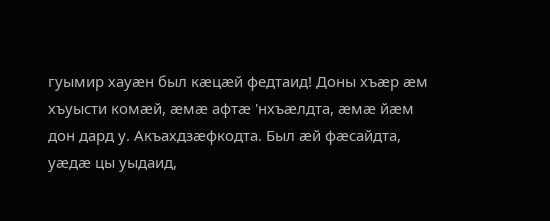гуымир хауæн был кæцæй федтаид! Доны хъæр æм хъуысти комæй, æмæ афтæ 'нхъæлдта, æмæ йæм дон дард у. Акъахдзæфкодта. Был æй фæсайдта, уæдæ цы уыдаид,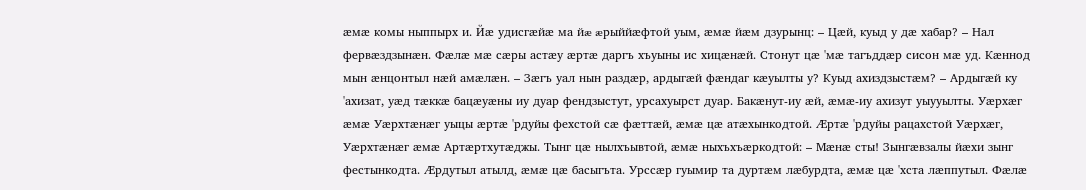æмæ комы ныппырх и. Йæ удисгæйæ ма йæ æрыййæфтой уым, æмæ йæм дзурынц: – Цæй, куыд у дæ хабар? – Нал фервæздзынæн. Фæлæ мæ сæры астæу æртæ даргъ хъуыны ис хицæнæй. Стонут цæ 'мæ тагъддæр сисон мæ уд. Кæннод мын æнцонтыл нæй амæлæн. – Зæгъ уал нын раздæр, ардыгæй фæндаг кæуылты у? Куыд ахиздзыстæм? – Ардыгæй ку 'ахизат, уæд тæккæ бацæуæны иу дуар фендзыстут, урсахуырст дуар. Бакæнут-иу æй, æмæ-иу ахизут уыууылты. Уæрхæг æмæ Уæрхтæнæг уыцы æртæ 'рдуйы фехстой сæ фæттæй, æмæ цæ атæхынкодтой. Æртæ 'рдуйы рацахстой Уæрхæг, Уæрхтæнæг æмæ Артæртхутæджы. Тынг цæ нылхъывтой, æмæ ныхъхъæркодтой: – Мæнæ сты! Зынгæвзалы йæхи зынг фестынкодта. Æрдутыл атылд, æмæ цæ басыгъта. Урссæр гуымир та дуртæм лæбурдта, æмæ цæ 'хста лæппутыл. Фæлæ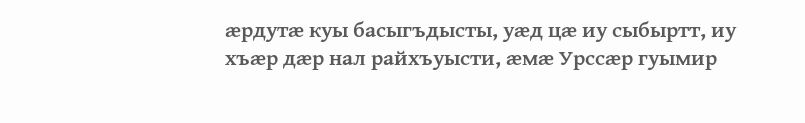æрдутæ куы басыгъдысты, уæд цæ иу сыбыртт, иу хъæр дæр нал райхъуысти, æмæ Урссæр гуымир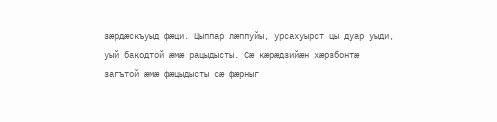зæрдæскъуыд фæци. Цыппар лæппуйы, урсахуырст цы дуар уыди, уый бакодтой æмæ рацыдысты. Сæ кæрæдзийæн хæрзбонтæ загътой æмæ фæцыдысты сæ фæрныг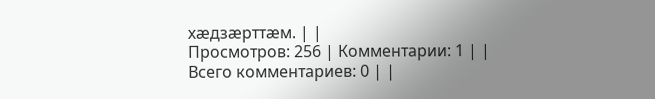хæдзæрттæм. | |
Просмотров: 256 | Комментарии: 1 | |
Всего комментариев: 0 | |